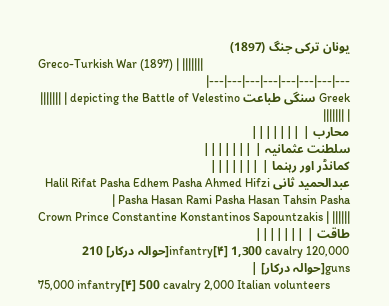یونان ترکی جنگ (1897)
Greco-Turkish War (1897) | |||||||
---|---|---|---|---|---|---|---|
Greek سنگی طباعت depicting the Battle of Velestino | |||||||
| |||||||
محارب | |||||||
سلطنت عثمانیہ | |||||||
کمانڈر اور رہنما | |||||||
عبدالحمید ثانی Halil Rifat Pasha Edhem Pasha Ahmed Hifzi Pasha Hasan Rami Pasha Hasan Tahsin Pasha |
Crown Prince Constantine Konstantinos Sapountzakis | ||||||
طاقت | |||||||
120,000 infantry[۴] 1,300 cavalry[حوالہ درکار] 210 guns[حوالہ درکار] |
75,000 infantry[۴] 500 cavalry 2,000 Italian volunteers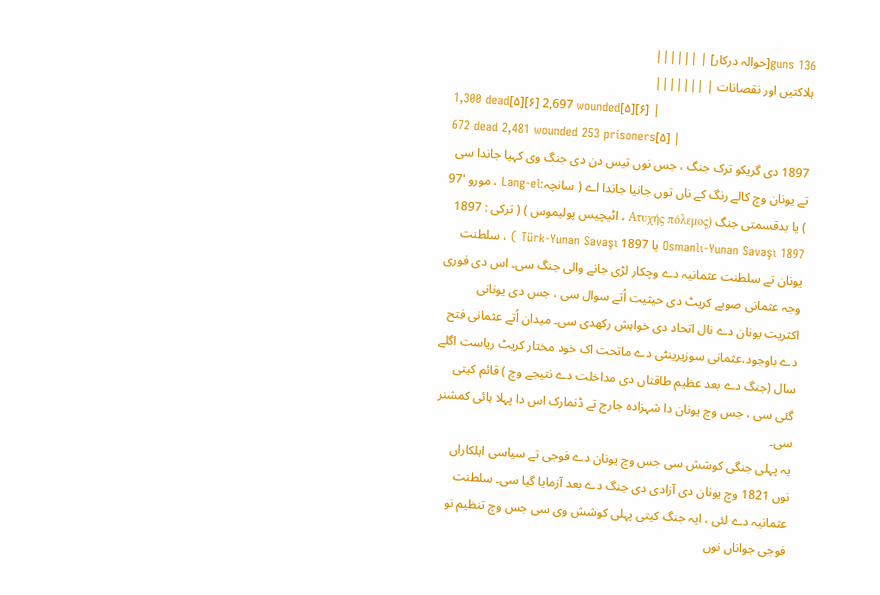136 guns[حوالہ درکار] | ||||||
ہلاکتیں اور نقصانات | |||||||
1,300 dead[۵][۶] 2,697 wounded[۵][۶] |
672 dead 2,481 wounded 253 prisoners[۵] |
1897 دی گریکو ترک جنگ ، جس نوں تیس دن دی جنگ وی کہیا جاندا سی تے یونان وچ کالے رنگ کے ناں توں جانیا جاندا اے ( سانچہ:Lang-el ، مورو '97 ) یا بدقسمتی جنگ (Ατυχής πόλεμος ، اٹیچیس پولیموس ) ( ترکی : 1897 1897 Osmanlı-Yunan Savaşı یا 1897 Türk-Yunan Savaşı ) ، سلطنت یونان تے سلطنت عثمانیہ دے وچکار لڑی جانے والی جنگ سی۔ اس دی فوری وجہ عثمانی صوبے کریٹ دی حیثیت اُتے سوال سی ، جس دی یونانی اکثریت یونان دے نال اتحاد دی خواہش رکھدی سی۔ میدان اُتے عثمانی فتح دے باوجود،عثمانی سوزیرینٹی دے ماتحت اک خود مختار کریٹ ریاست اگلے سال (جنگ دے بعد عظیم طاقتاں دی مداخلت دے نتیجے وچ ) قائم کيتی گئی سی ، جس وچ یونان دا شہزادہ جارج تے ڈنمارک اس دا پہلا ہائی کمشنر سی۔
یہ پہلی جنگی کوشش سی جس وچ یونان دے فوجی تے سیاسی اہلکاراں نوں 1821 وچ یونان دی آزادی دی جنگ دے بعد آزمایا گیا سی۔ سلطنت عثمانیہ دے لئی ، ایہ جنگ کيتی پہلی کوشش وی سی جس وچ تنظیم نو فوجی جواناں نوں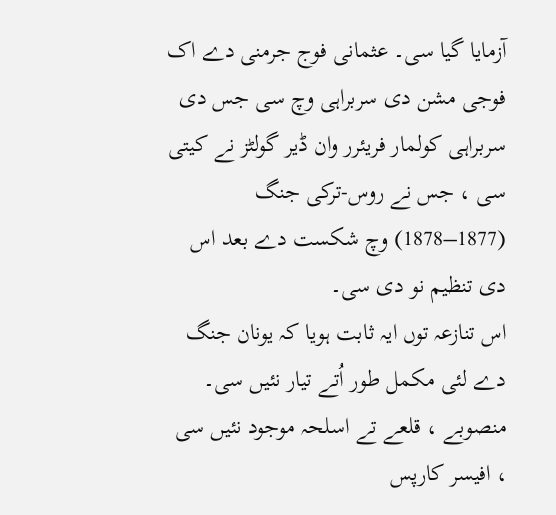آزمایا گیا سی۔ عثمانی فوج جرمنی دے اک فوجی مشن دی سربراہی وچ سی جس دی سربراہی کولمار فریئرر وان ڈیر گولٹز نے کيتی سی ، جس نے روس-ترکی جنگ (1877–1878) وچ شکست دے بعد اس دی تنظیم نو دی سی۔
اس تنازعہ توں ایہ ثابت ہويا کہ یونان جنگ دے لئی مکمل طور اُتے تیار نئيں سی۔ منصوبے ، قلعے تے اسلحہ موجود نئيں سی ، افیسر کارپس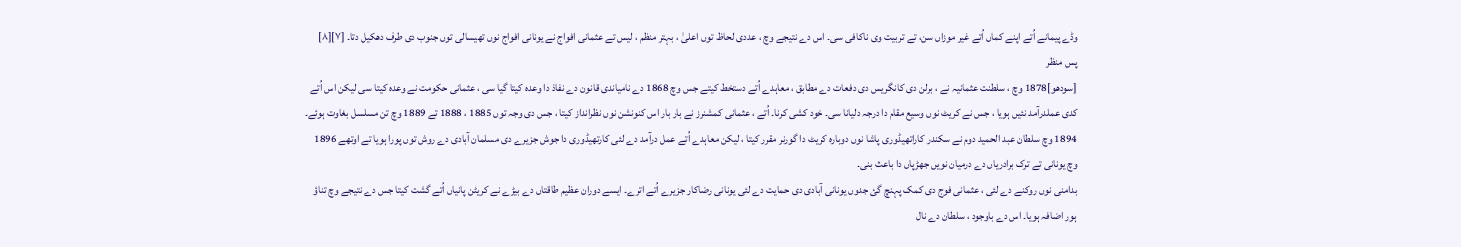وڈے پیمانے اُتے اپنے کماں اُتے غیر موزاں سن، تے تربیت وی ناکافی سی۔ اس دے نتیجے وچ ، عددی لحاظ توں اعلیٰ ، بہتر منظم ، لیس تے عثمانی افواج نے یونانی افواج نوں تھیسالی توں جنوب دی طرف دھکیل دتا۔ [۷][۸]
پس منظر
[سودھو]1878 وچ ، سلطنت عثمانیہ نے ، برلن دی کانگریس دی دفعات دے مطابق ، معاہدے اُتے دستخط کیتے جس وچ 1868 دے نامیاندی قانون دے نفاذ دا وعدہ کیتا گیا سی ، عثمانی حکومت نے وعدہ کیتا سی لیکن اس اُتے کدی عملدرآمد نئيں ہويا ، جس نے کریٹ نوں وسیع مقام دا درجہ دلیانا سی۔ خود کشی کرنا۔ اُتے ، عثمانی کمشنرز نے بار بار اس کنونشن نوں نظرانداز کیتا ، جس دی وجہ توں 1885 ، 1888 تے 1889 وچ تن مسلسل بغاوت ہوئے۔ 1894 وچ سلطان عبد الحمید دوم نے سکندر کاراتھیڈوری پاشا نوں دوبارہ کریٹ دا گورنر مقرر کیتا ، لیکن معاہدے اُتے عمل درآمد دے لئی کارتھیڈوری دا جوش جزیرے دی مسلمان آبادی دے روش توں پورا ہويا تے اوتھے 1896 وچ یونانی تے ترک برادریاں دے درمیان نويں جھڑپاں دا باعث بنی۔
بدامنی نوں روکنے دے لئی ، عثمانی فوج دی کمک پہنچ گئ جدوں یونانی آبادی دی حمایت دے لئی یونانی رضاکار جزیرے اُتے اترے۔ ايسے دوران عظیم طاقتاں دے بیڑے نے کریٹن پانیاں اُتے گشت کیتا جس دے نتیجے وچ تناؤ ہور اضافہ ہويا۔ اس دے باوجود ، سلطان دے نال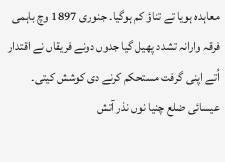معاہدہ ہويا تے تناؤ کم ہوگیا۔ جنوری 1897 وچ باہمی فرقہ وارانہ تشدد پھیل گیا جدوں دونے فریقاں نے اقتدار اُتے اپنی گرفت مستحکم کرنے دی کوشش کيتی۔ عیسائی ضلع چنیا نوں نذر آتش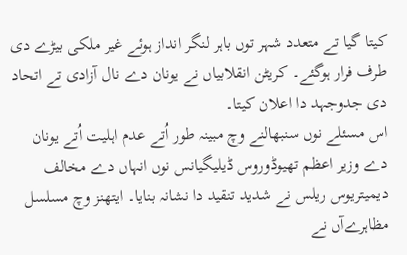کیتا گیا تے متعدد شہر توں باہر لنگر انداز ہوئے غیر ملکی بیڑے دی طرف فرار ہوگئے۔ کریٹن انقلابیاں نے یونان دے نال آزادی تے اتحاد دی جدوجہد دا اعلان کیتا۔
اس مسئلے نوں سنبھالنے وچ مبینہ طور اُتے عدم اہلیت اُتے یونان دے وزیر اعظم تھیوڈوروس ڈیلیگیانس نوں انہاں دے مخالف دیمیتریوس ریلس نے شدید تنقید دا نشانہ بنایا۔ ایتھنز وچ مسلسل مظاہرےآں نے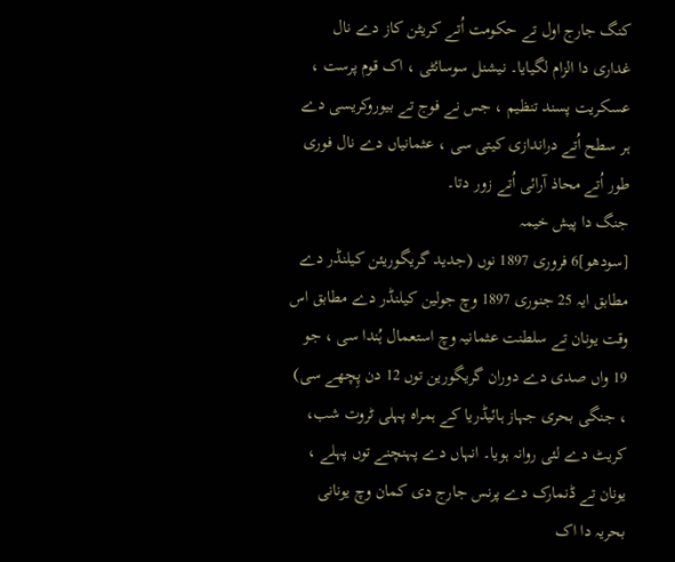کنگ جارج اول تے حکومت اُتے کریٹن کاز دے نال غداری دا الزام لگیایا۔ نیشنل سوسائٹی ، اک قوم پرست ، عسکریت پسند تنظیم ، جس نے فوج تے بیوروکریسی دے ہر سطح اُتے دراندازی کيتی سی ، عثمانیاں دے نال فوری طور اُتے محاذ آرائی اُتے زور دتا۔
جنگ دا پیش خیمہ
[سودھو]6 فروری 1897 نوں (جدید گریگوریئن کیلنڈر دے مطابق ایہ 25 جنوری 1897 وچ جولین کیلنڈر دے مطابق اس وقت یونان تے سلطنت عثمانیہ وچ استعمال ہُندا سی ، جو 19 واں صدی دے دوران گریگورین توں 12 دن پِچھے سی) ، جنگی بحری جہاز ہائیڈریا کے ہمراہ پہلی ٹروت شب، کریٹ دے لئی روانہ ہويا۔ انہاں دے پہنچنے توں پہلے ، یونان تے ڈنمارک دے پرنس جارج دی کمان وچ یونانی بحریہ دا اک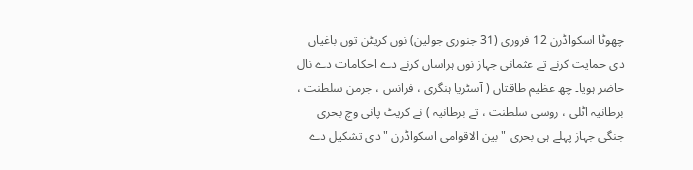چھوٹا اسکواڈرن 12 فروری (31 جنوری جولین) نوں کریٹن توں باغیاں دی حمایت کرنے تے عثمانی جہاز نوں ہراساں کرنے دے احکامات دے نال حاضر ہويا۔ چھ عظیم طاقتاں ( آسٹریا ہنگری ، فرانس ، جرمن سلطنت ، برطانیہ اٹلی ، روسی سلطنت ، تے برطانیہ ) نے کریٹ پانی وچ بحری جنگی جہاز پہلے ہی بحری " بین الاقوامی اسکواڈرن " دی تشکیل دے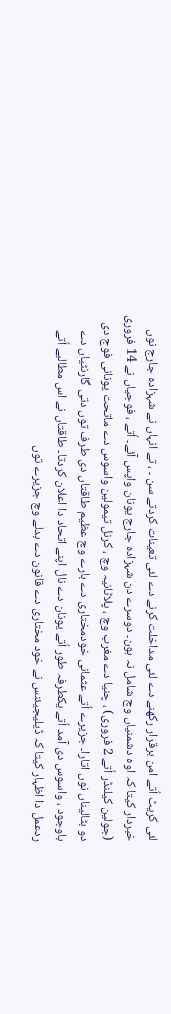لئی کریٹ اُتے امن برقرار رکھنے دے لئی مداخلت کرنے دے لئی تعینات کردتے سن ۔ ، تے انہاں نے شہزادہ جارج نوں خبردار کیتا کہ اوہ دشمنیاں وچ شامل نہ ہون۔ دوسرے دن شہزادہ جارج یونان واپس آئے۔ اُتے ، فوجیاں نے 14 فروری (جولین کیلنڈر اُتے 2 فروری) ، چنیا دے مغرب وچ ، پلاٹانیہ وچ ، کرنل تیمولین واسوس دے ماتحت یونانی فوج دی دو بٹالیناں نوں اتارا۔ جزیرے اُتے عثمانی خودمختاری دے بارے وچ عظیم طاقتاں دی طرف توں دتی گارنٹیاں دے باوجود ، واسوس دی آمد اُتے یکطرفہ طور اُتے یونان دے نال اپنے اتحاد دا اعلان کردتا۔ طاقتاں نے اس مطالبے اُتے ردعمل دا اظہار کیتا کہ ڈیلیجیئنس نے خود مختاری دے قانون دے بدلے وچ جزیرے توں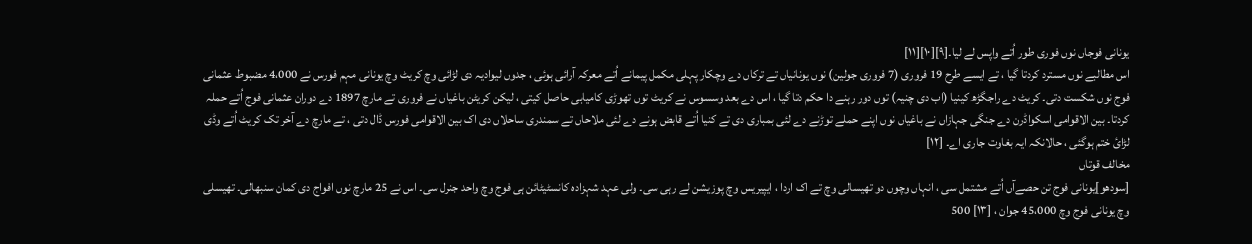یونانی فوجاں نوں فوری طور اُتے واپس لے لیا۔[۹][۱۰][۱۱]
اس مطالبے نوں مسترد کردتا گیا ، تے ايسے طرح 19 فروری (7 فروری جولین) نوں یونانیاں تے ترکاں دے وچکار پہلی مکمل پیمانے اُتے معرکہ آرائی ہوئی ، جدوں لیوادیہ دی لڑائی وچ کریٹ وچ یونانی مہم فورس نے 4،000 مضبوط عثمانی فوج نوں شکست دتی۔ کریٹ دے راجگڑھ کینیا (اب دی چنیہ) توں دور رہنے دا حکم دتا گیا ، اس دے بعد وسسوس نے کریٹ توں تھوڑی کامیابی حاصل کيتی ، لیکن کریٹن باغیاں نے فروری تے مارچ 1897 دے دوران عثمانی فوج اُتے حملہ کردتا۔ بین الاقوامی اسکواڈرن دے جنگی جہازاں نے باغیاں نوں اپنے حملے توڑنے دے لئی بمباری دی تے کنیا اُتے قابض ہونے دے لئی ملاحاں تے سمندری ساحلاں دی اک بین الاقوامی فورس ڈال دتی ، تے مارچ دے آخر تک کریٹ اُتے وڈی لڑائ ختم ہوگئی ، حالانکہ ایہ بغاوت جاری اے۔ [۱۲]
مخالف قوتاں
[سودھو]یونانی فوج تن حصےآں اُتے مشتمل سی ، انہاں وچوں دو تھیسالی وچ تے اک اردا ، ایپیریس وچ پوزیشن لے رہی سی۔ ولی عہد شہزادہ کانسٹیٹائن ہی فوج وچ واحد جنرل سی۔ اس نے 25 مارچ نوں افواج دی کمان سنبھالی۔ تھیسلی وچ یونانی فوج وچ 45،000 جوان ، [۱۳] 500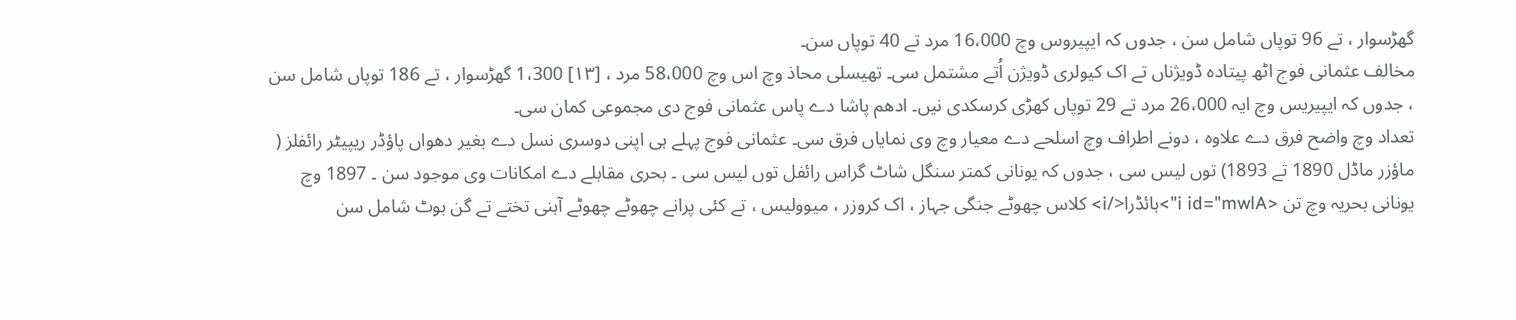گھڑسوار ، تے 96 توپاں شامل سن ، جدوں کہ ایپیروس وچ 16،000 مرد تے 40 توپاں سن۔
مخالف عثمانی فوج اٹھ پیتادہ ڈویژناں تے اک کیولری ڈویژن اُتے مشتمل سی۔ تھیسلی محاذ وچ اس وچ 58،000 مرد ، [۱۳] 1،300 گھڑسوار ، تے 186 توپاں شامل سن ، جدوں کہ ایپیریس وچ ایہ 26،000 مرد تے 29 توپاں کھڑی کرسکدی نيں۔ ادھم پاشا دے پاس عثمانی فوج دی مجموعی کمان سی۔
تعداد وچ واضح فرق دے علاوہ ، دونے اطراف وچ اسلحے دے معیار وچ وی نمایاں فرق سی۔ عثمانی فوج پہلے ہی اپنی دوسری نسل دے بغیر دھواں پاؤڈر ریپیٹر رائفلز ( ماؤزر ماڈل 1890 تے 1893) توں لیس سی ، جدوں کہ یونانی کمتر سنگل شاٹ گراس رائفل توں لیس سی ۔ بحری مقابلے دے امکانات وی موجود سن ۔ 1897 وچ یونانی بحریہ وچ تن <i id="mwlA">ہائڈرا</i> کلاس چھوٹے جنگی جہاز ، اک کروزر ، میوولیس ، تے کئی پرانے چھوٹے چھوٹے آہنی تختے تے گن بوٹ شامل سن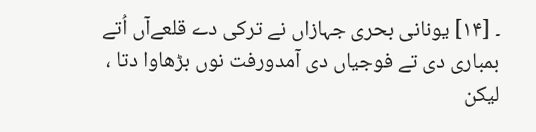۔ [۱۴] یونانی بحری جہازاں نے ترکی دے قلعےآں اُتے بمباری دی تے فوجیاں دی آمدورفت نوں بڑھاوا دتا ، لیکن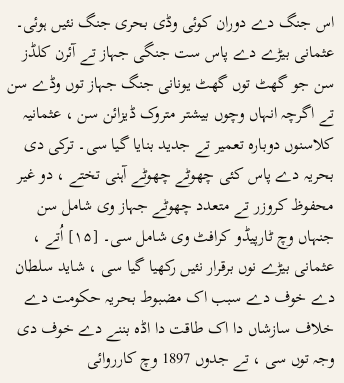اس جنگ دے دوران کوئی وڈی بحری جنگ نئيں ہوئی۔ عثمانی بیڑے دے پاس ست جنگی جہاز تے آئرن کلڈز سن جو گھٹ توں گھٹ یونانی جنگ جہاز توں وڈے سن تے اگرچہ انہاں وچوں بیشتر متروک ڈیزائن سن ، عثمانیہ کلاسنوں دوبارہ تعمیر تے جدید بنایا گیا سی۔ ترکی دی بحریہ دے پاس کئی چھوٹے چھوٹے آہنی تختے ، دو غیر محفوظ کروزر تے متعدد چھوٹے جہاز وی شامل سن جنہاں وچ ٹارپیڈو کرافٹ وی شامل سی۔ [۱۵] اُتے ، عثمانی بیڑے نوں برقرار نئيں رکھیا گیا سی ، شاید سلطان دے خوف دے سبب اک مضبوط بحریہ حکومت دے خلاف سازشاں دا اک طاقت دا اڈہ بننے دے خوف دی وجہ توں سی ، تے جدوں 1897 وچ کارروائی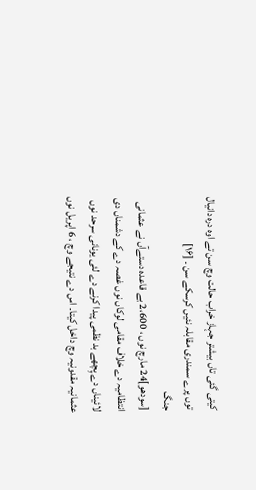کيتی گئی تاں بیشتر جہاز خراب حالت وچ سن تے اوہ درہ دانیال توں پرے سمندری مقابلہ نئيں کرسکے سن ۔ [۱۶]
جنگ
[سودھو]24 مارچ نوں ، 2،600 بے قاعدہ دستےآں نے عثمانی انتظامیہ دے خلاف مقامی لوکاں نوں غصہ دے کے دشمناں دی لائیناں دے پِچھے بد نظمی پیدا کرنے دے لئی یونانی سرحد نوں عثمانیہ مقدونیہ وچ داخل کیتا۔ اس دے نتیجے وچ ، 6 اپریل نوں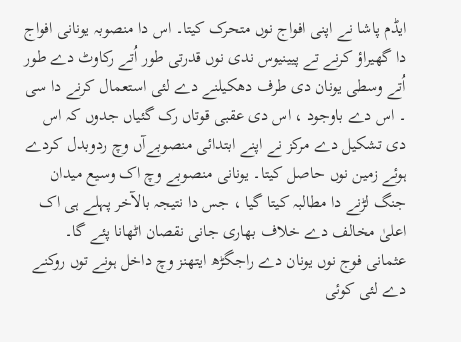ایڈم پاشا نے اپنی افواج نوں متحرک کیتا۔ اس دا منصوبہ یونانی افواج دا گھیراؤ کرنے تے پیینیوس ندی نوں قدرتی طور اُتے رکاوٹ دے طور اُتے وسطی یونان دی طرف دھکیلنے دے لئی استعمال کرنے دا سی ۔ اس دے باوجود ، اس دی عقبی قوتاں رک گئياں جدوں کہ اس دی تشکیل دے مرکز نے اپنے ابتدائی منصوبےآں وچ ردوبدل کردے ہوئے زمین نوں حاصل کیتا۔ یونانی منصوبے وچ اک وسیع میدان جنگ لڑنے دا مطالبہ کیتا گیا ، جس دا نتیجہ بالآخر پہلے ہی اک اعلیٰ مخالف دے خلاف بھاری جانی نقصان اٹھانا پئے گا۔ عثمانی فوج نوں یونان دے راجگڑھ ایتھنز وچ داخل ہونے توں روکنے دے لئی کوئی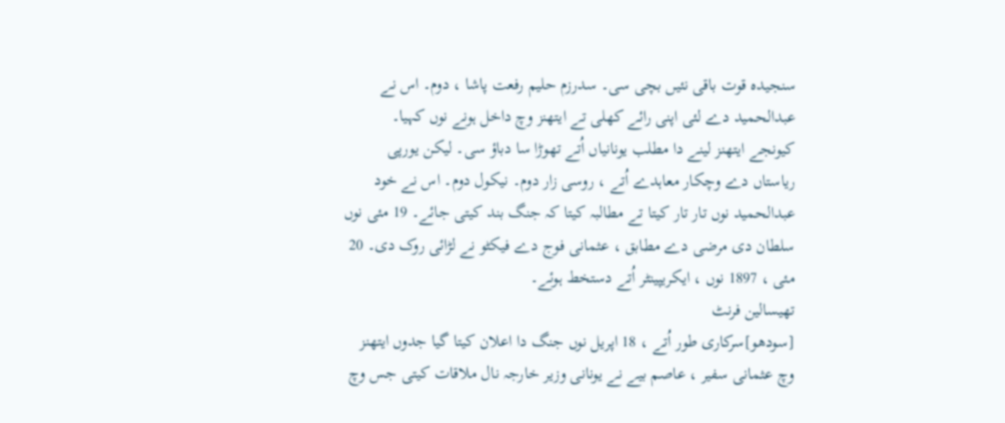سنجیدہ قوت باقی نئيں بچی سی۔ سدرزم حلیم رفعت پاشا ، دوم۔ اس نے عبدالحمید دے لئی اپنی رائے کھلی تے ایتھنز وچ داخل ہونے نوں کہیا۔ کیونجے ایتھنز لینے دا مطلب یونانیاں اُتے تھوڑا سا دباؤ سی۔ لیکن یورپی ریاستاں دے وچکار معاہدے اُتے ، روسی زار دوم۔ نیکول دوم۔ اس نے خود عبدالحمید نوں تار تار کیتا تے مطالبہ کیتا کہ جنگ بند کيتی جائے۔ 19 مئی نوں سلطان دی مرضی دے مطابق ، عثمانی فوج دے فیکٹو نے لڑائی روک دی۔ 20 مئی ، 1897 نوں ، ایکریپینٹر اُتے دستخط ہوئے۔
تھیسالین فرنٹ
[سودھو]سرکاری طور اُتے ، 18 اپریل نوں جنگ دا اعلان کیتا گیا جدوں ایتھنز وچ عثمانی سفیر ، عاصم بیے نے یونانی وزیر خارجہ نال ملاقات کيتی جس وچ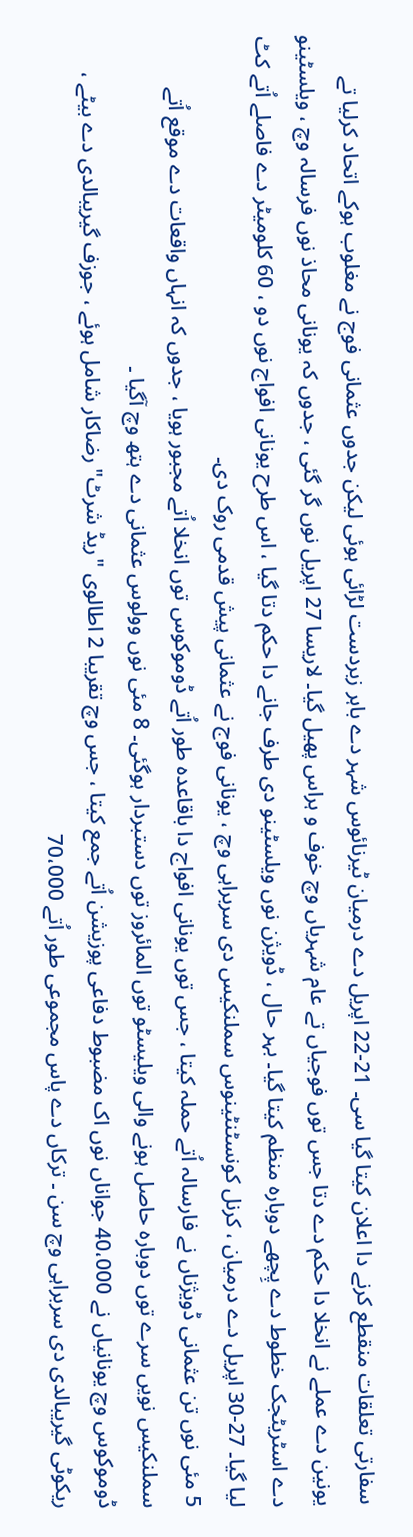سفارتی تعلقات منقطع کرنے دا اعلان کیتا گیا سی۔ 21-22 اپریل دے درمیان ٹیرنائوس شہر دے باہر زبردست لڑائی ہوئی لیکن جدوں عثمانی فوج نے مغلوب ہوکے اتحاد کرلیا تے یونین دے عملے نے انخلا دا حکم دے دتا جس توں فوجیاں تے عام شہریاں وچ خوف و ہراس پھیل گیا۔ لاریسا 27 اپریل نوں گر گئی ، جدوں کہ یونانی محاذ نوں فرسالہ وچ ، ویلسٹینو دے اسٹریٹجک خطوط دے پِچھے دوبارہ منظم کیتا گیا۔ بہر حال ، ڈویژن نوں ویلسٹینو دی طرف جانے دا حکم دتا گیا ، اس طرح یونانی افواج نوں دو ، 60 کلومیٹر دے فاصلے اُتے کٹ لیا گیا۔ 27-30 اپریل دے درمیان ، کرنل کونسٹنٹینوس سملنکیس دی سربراہی وچ ، یونانی فوج نے عثمانی پیش قدمی روک دی۔
5 مئی نوں تن عثمانی ڈویژناں نے فارسالہ اُتے حملہ کیتا ، جس توں یونانی افواج دا باقاعدہ طور اُتے ڈوموکوس توں انخلا اُتے مجبور ہويا ، جدوں کہ انہاں واقعات دے موقع اُتے سملنکیس نويں سرے توں دوبارہ حاصل ہونے والی ویلیسٹو توں المائروز توں دستبردار ہوگئی۔ 8 مئی نوں وولوس عثمانی دے ہتھ وچ آگیا ۔
ڈوموکوس وچ یونانیاں نے 40،000 جواناں نوں اک مضبوط دفاعی پوزیشن اُتے جمع کیتا ، جس وچ تقریبا 2 اطالوی "ریڈ شرٹ" رضاکار شامل ہوئے ، جوزف گیریبالدی دے بیٹے ، ریکوٹی گیریبالدی دی سربراہی وچ سن ۔ ترکاں دے پاس مجموعی طور اُتے 70،000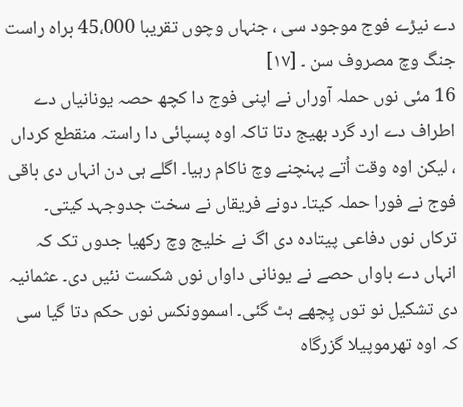دے نیڑے فوج موجود سی ، جنہاں وچوں تقریبا 45،000 براہ راست جنگ وچ مصروف سن ۔ [۱۷]
16 مئی نوں حملہ آوراں نے اپنی فوج دا کچھ حصہ یونانیاں دے اطراف دے ارد گرد بھیج دتا تاکہ اوہ پسپائی دا راستہ منقطع کرداں ، لیکن اوہ وقت اُتے پہنچنے وچ ناکام رہیا۔ اگلے ہی دن انہاں دی باقی فوج نے فورا حملہ کیتا۔ دونے فریقاں نے سخت جدوجہد کيتی۔ ترکاں نوں دفاعی پیتادہ دی اگ نے خلیج وچ رکھیا جدوں تک کہ انہاں دے باواں حصے نے یونانی داواں نوں شکست نئيں دی۔ عثمانیہ دی تشکیل نو توں پِچھے ہٹ گئی۔ اسموونکس نوں حکم دتا گیا سی کہ اوہ تھرموپیلا گزرگاہ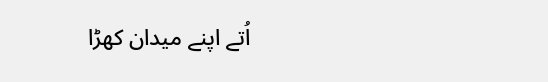اُتے اپنے میدان کھڑا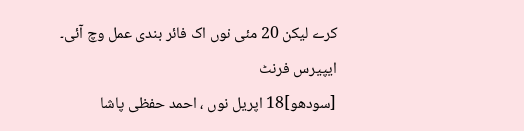کرے لیکن 20 مئی نوں اک فائر بندی عمل وچ آئی۔
ایپیرس فرنٹ
[سودھو]18 اپریل نوں ، احمد حفظی پاشا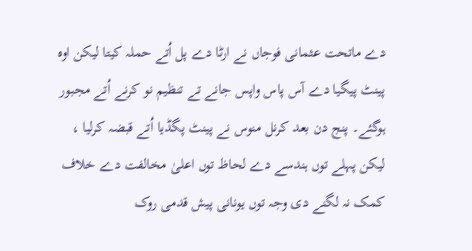دے ماتحت عثمانی فوجاں نے ارٹا دے پل اُتے حملہ کیتا لیکن اوہ پینٹ پیگیا دے آس پاس واپس جانے تے تنظیم نو کرنے اُتے مجبور ہوگئے۔ پنج دن بعد کرنل منوس نے پینٹ پگڈیا اُتے قبضہ کرلیا ، لیکن پہلے توں ہندسے دے لحاظ توں اعلیٰ مخالفت دے خلاف کمک نہ لگنے دی وجہ توں یونانی پیش قدمی روک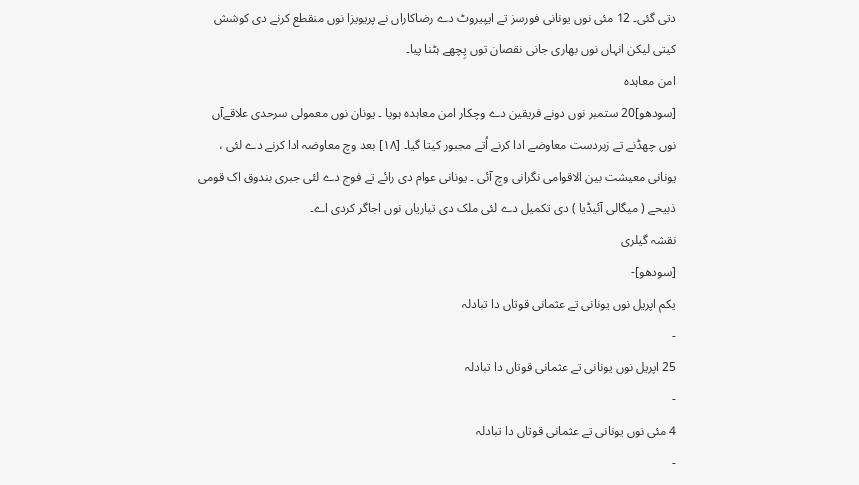دتی گئی۔ 12 مئی نوں یونانی فورسز تے ایپیروٹ دے رضاکاراں نے پریویزا نوں منقطع کرنے دی کوشش کيتی لیکن انہاں نوں بھاری جانی نقصان توں پِچھے ہٹنا پيا۔
امن معاہدہ
[سودھو]20 ستمبر نوں دونے فریقین دے وچکار امن معاہدہ ہويا ۔ یونان نوں معمولی سرحدی علاقےآں نوں چھڈنے تے زبردست معاوضے ادا کرنے اُتے مجبور کیتا گیا۔ [۱۸] بعد وچ معاوضہ ادا کرنے دے لئی ، یونانی معیشت بین الاقوامی نگرانی وچ آئی ۔ یونانی عوام دی رائے تے فوج دے لئی جبری بندوق اک قومی ذبیحے ( میگالی آئیڈیا ) دی تکمیل دے لئی ملک دی تیاریاں نوں اجاگر کردی اے۔
نقشہ گیلری
[سودھو]-
یکم اپریل نوں یونانی تے عثمانی قوتاں دا تبادلہ
-
25 اپریل نوں یونانی تے عثمانی قوتاں دا تبادلہ
-
4 مئی نوں یونانی تے عثمانی قوتاں دا تبادلہ
-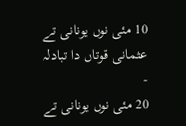10 مئی نوں یونانی تے عثمانی قوتاں دا تبادلہ
-
20 مئی نوں یونانی تے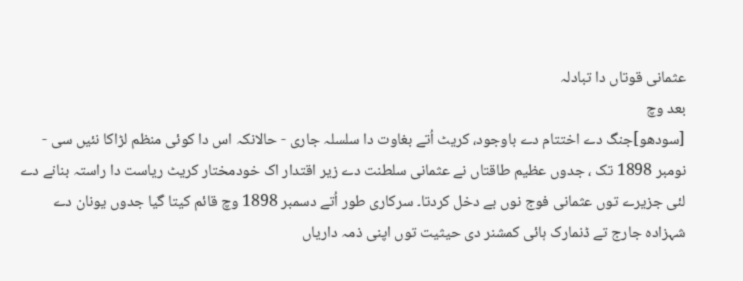عثمانی قوتاں دا تبادلہ
بعد وچ
[سودھو]جنگ دے اختتام دے باوجود، کریٹ اُتے بغاوت دا سلسلہ جاری - حالانکہ اس دا کوئی منظم لڑاکا نئيں سی - نومبر 1898 تک ، جدوں عظیم طاقتاں نے عثمانی سلطنت دے زیر اقتدار اک خودمختار کریٹ ریاست دا راستہ بنانے دے لئی جزیرے توں عثمانی فوج نوں بے دخل کردتا۔ سرکاری طور اُتے دسمبر 1898 وچ قائم کیتا گیا جدوں یونان دے شہزادہ جارج تے ڈنمارک ہائی کمشنر دی حیثیت توں اپنی ذمہ داریاں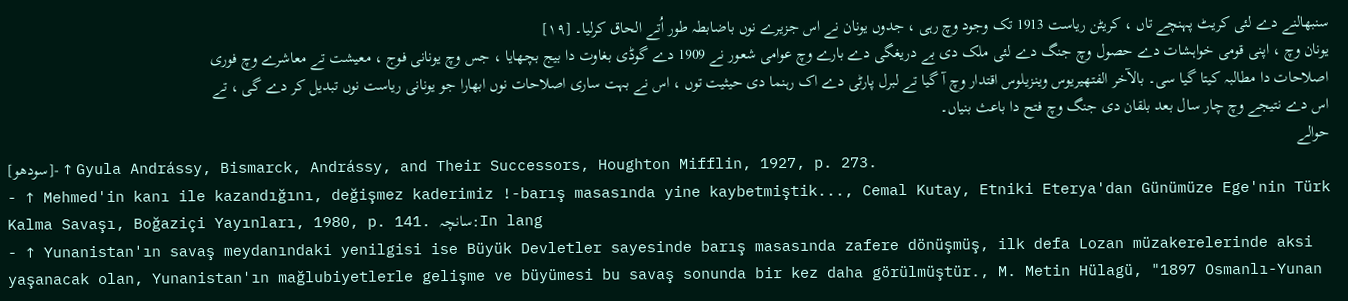سنبھالنے دے لئی کریٹ پہنچے تاں ، کریٹن ریاست 1913 تک وجود وچ رہی ، جدوں یونان نے اس جزیرے نوں باضابطہ طور اُتے الحاق کرلیا۔ [۱۹]
یونان وچ ، اپنی قومی خواہشات دے حصول وچ جنگ دے لئی ملک دی بے دریغگی دے بارے وچ عوامی شعور نے 1909 دے گوڈی بغاوت دا بیج بچھایا ، جس وچ یونانی فوج ، معیشت تے معاشرے وچ فوری اصلاحات دا مطالبہ کیتا گیا سی۔ بالآخر الفتھیریوس وینزیلوس اقتدار وچ آ گیا تے لبرل پارٹی دے اک رہنما دی حیثیت توں ، اس نے بہت ساری اصلاحات نوں ابھارا جو یونانی ریاست نوں تبدیل کر دے گی ، تے اس دے نتیجے وچ چار سال بعد بلقان دی جنگ وچ فتح دا باعث بنیاں۔
حوالے
[سودھو]- ↑ Gyula Andrássy, Bismarck, Andrássy, and Their Successors, Houghton Mifflin, 1927, p. 273.
- ↑ Mehmed'in kanı ile kazandığını, değişmez kaderimiz !-barış masasında yine kaybetmiştik..., Cemal Kutay, Etniki Eterya'dan Günümüze Ege'nin Türk Kalma Savaşı, Boğaziçi Yayınları, 1980, p. 141. سانچہ:In lang
- ↑ Yunanistan'ın savaş meydanındaki yenilgisi ise Büyük Devletler sayesinde barış masasında zafere dönüşmüş, ilk defa Lozan müzakerelerinde aksi yaşanacak olan, Yunanistan'ın mağlubiyetlerle gelişme ve büyümesi bu savaş sonunda bir kez daha görülmüştür., M. Metin Hülagü, "1897 Osmanlı-Yunan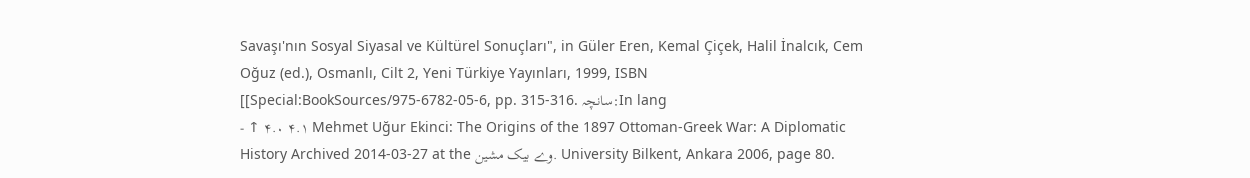Savaşı'nın Sosyal Siyasal ve Kültürel Sonuçları", in Güler Eren, Kemal Çiçek, Halil İnalcık, Cem Oğuz (ed.), Osmanlı, Cilt 2, Yeni Türkiye Yayınları, 1999, ISBN [[Special:BookSources/975-6782-05-6, pp. 315-316. سانچہ:In lang
- ↑ ۴.۰ ۴.۱ Mehmet Uğur Ekinci: The Origins of the 1897 Ottoman-Greek War: A Diplomatic History Archived 2014-03-27 at the وے بیک مشین. University Bilkent, Ankara 2006, page 80.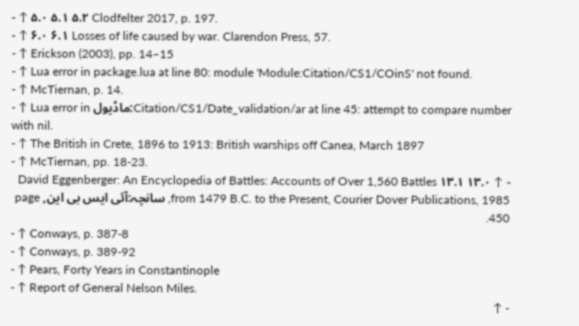- ↑ ۵.۰ ۵.۱ ۵.۲ Clodfelter 2017, p. 197.
- ↑ ۶.۰ ۶.۱ Losses of life caused by war. Clarendon Press, 57.
- ↑ Erickson (2003), pp. 14–15
- ↑ Lua error in package.lua at line 80: module 'Module:Citation/CS1/COinS' not found.
- ↑ McTiernan, p. 14.
- ↑ Lua error in ماڈیول:Citation/CS1/Date_validation/ar at line 45: attempt to compare number with nil.
- ↑ The British in Crete, 1896 to 1913: British warships off Canea, March 1897
- ↑ McTiernan, pp. 18-23.
- ↑ ۱۳.۰ ۱۳.۱ David Eggenberger: An Encyclopedia of Battles: Accounts of Over 1,560 Battles from 1479 B.C. to the Present, Courier Dover Publications, 1985, سانچہ:آئی ایس بی این, page 450.
- ↑ Conways, p. 387-8
- ↑ Conways, p. 389-92
- ↑ Pears, Forty Years in Constantinople
- ↑ Report of General Nelson Miles.
- ↑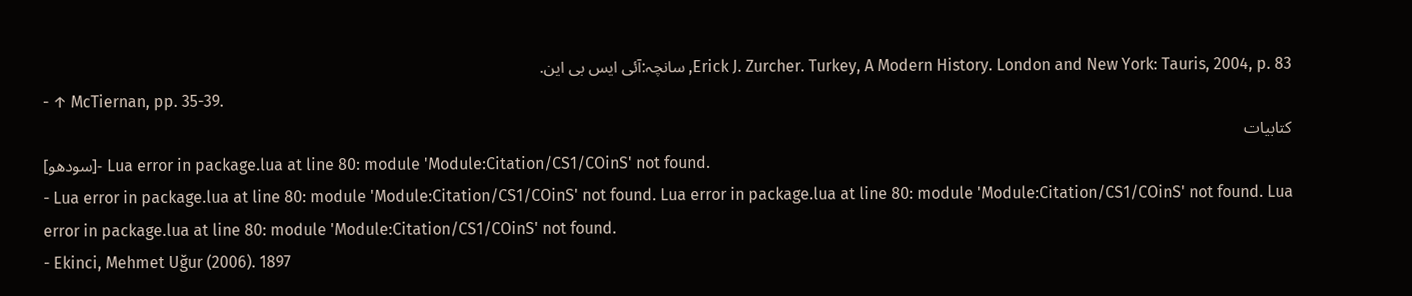Erick J. Zurcher. Turkey, A Modern History. London and New York: Tauris, 2004, p. 83, سانچہ:آئی ایس بی این.
- ↑ McTiernan, pp. 35-39.
کتابیات
[سودھو]- Lua error in package.lua at line 80: module 'Module:Citation/CS1/COinS' not found.
- Lua error in package.lua at line 80: module 'Module:Citation/CS1/COinS' not found. Lua error in package.lua at line 80: module 'Module:Citation/CS1/COinS' not found. Lua error in package.lua at line 80: module 'Module:Citation/CS1/COinS' not found.
- Ekinci, Mehmet Uğur (2006). 1897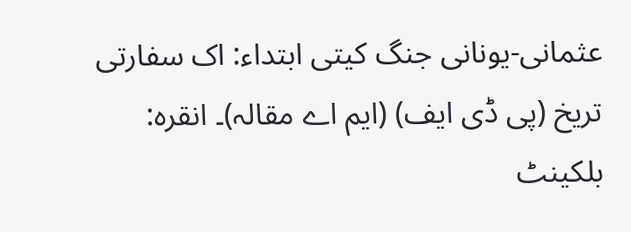عثمانی-یونانی جنگ کيتی ابتداء: اک سفارتی تریخ (پی ڈی ایف) (ایم اے مقالہ)۔ انقرہ: بلکینٹ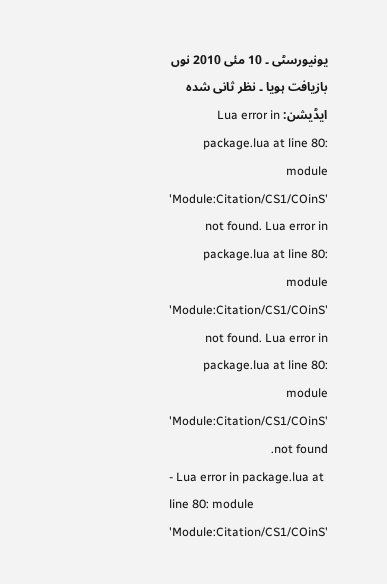یونیورسٹی ۔ 10 مئی 2010 نوں بازیافت ہويا ۔ نظر ثانی شدہ ایڈیشن: Lua error in package.lua at line 80: module 'Module:Citation/CS1/COinS' not found. Lua error in package.lua at line 80: module 'Module:Citation/CS1/COinS' not found. Lua error in package.lua at line 80: module 'Module:Citation/CS1/COinS' not found.
- Lua error in package.lua at line 80: module 'Module:Citation/CS1/COinS'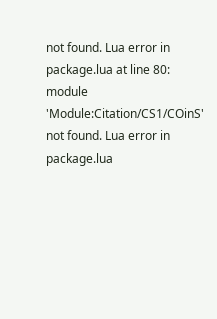not found. Lua error in package.lua at line 80: module 'Module:Citation/CS1/COinS' not found. Lua error in package.lua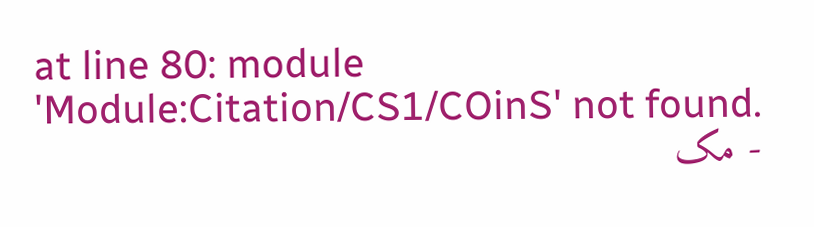at line 80: module 'Module:Citation/CS1/COinS' not found.
- مک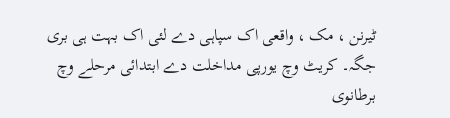ٹیرنن ، مک ، واقعی اک سپاہی دے لئی اک بہت ہی بری جگہ۔ کریٹ وچ یورپی مداخلت دے ابتدائی مرحلے وچ برطانوی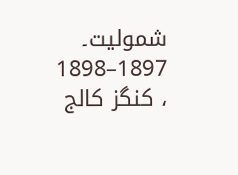شمولیت۔ 1897–1898 ، کنگز کالج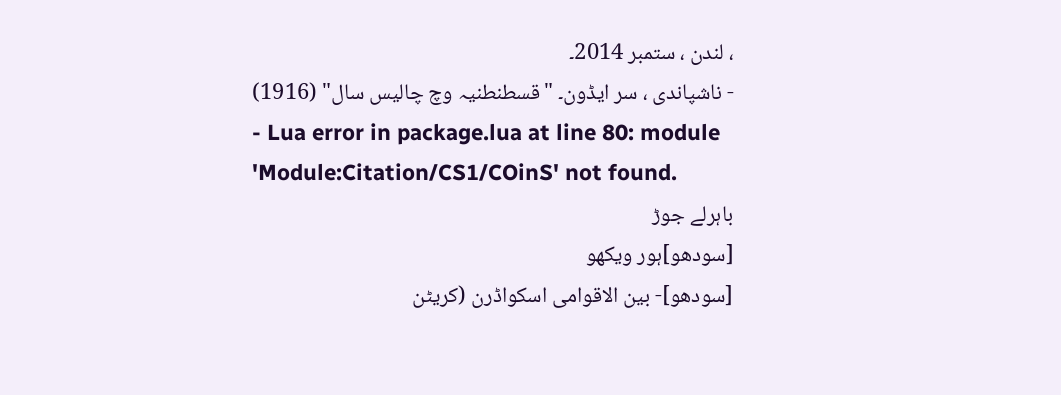، لندن ، ستمبر 2014۔
- ناشپاندی ، سر ایڈون۔ "قسطنطنیہ وچ چالیس سال" (1916)
- Lua error in package.lua at line 80: module 'Module:Citation/CS1/COinS' not found.
باہرلے جوڑ
[سودھو]ہور ویکھو
[سودھو]- بین الاقوامی اسکواڈرن (کریٹن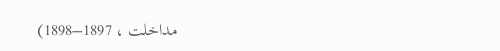مداخلت ، 1897–1898)